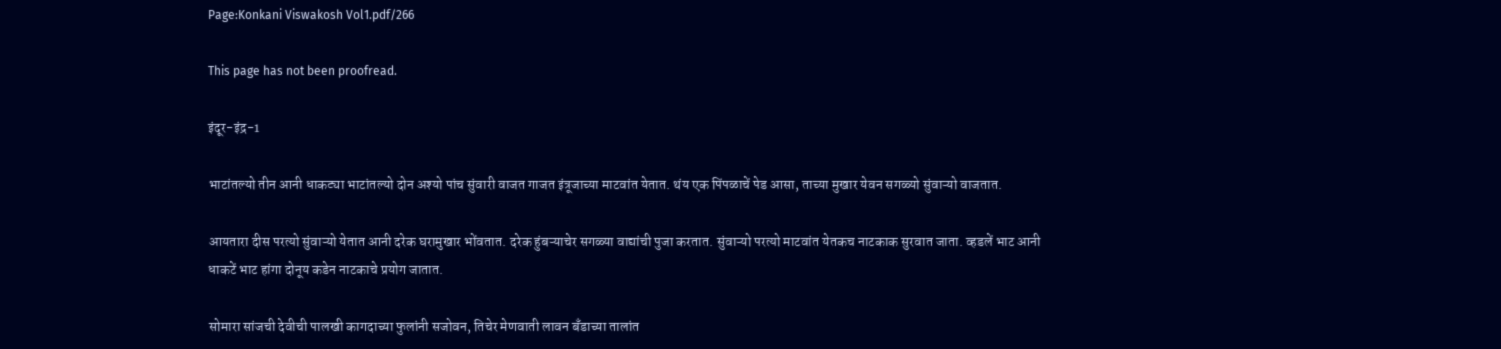Page:Konkani Viswakosh Vol1.pdf/266

This page has not been proofread.

इंदूर-इंद्र-1

भाटांतल्यो तीन आनी धाकट्या भाटांतल्यो दोन अश्यो पांच सुंवारी वाजत गाजत इंत्रूजाच्या माटवांत येतात. थंय एक पिंपळाचें पेड आसा, ताच्या मुखार येवन सगळ्यो सुंवाऱ्यो वाजतात.

आयतारा दीस परत्यो सुंवाऱ्यो येतात आनी दरेक घरामुखार भोंवतात. दरेक हुंबऱ्याचेर सगळ्या वाद्यांची पुजा करतात. सुंवाऱ्यो परत्यो माटवांत येतकच नाटकाक सुरवात जाता. व्हडलें भाट आनी धाकटें भाट हांगा दोनूय कडेन नाटकाचे प्रयोग जातात.

सोमारा सांजची देवीची पालखी कागदाच्या फुलांनी सजोवन, तिचेर मेणवाती लावन बँडाच्या तालांत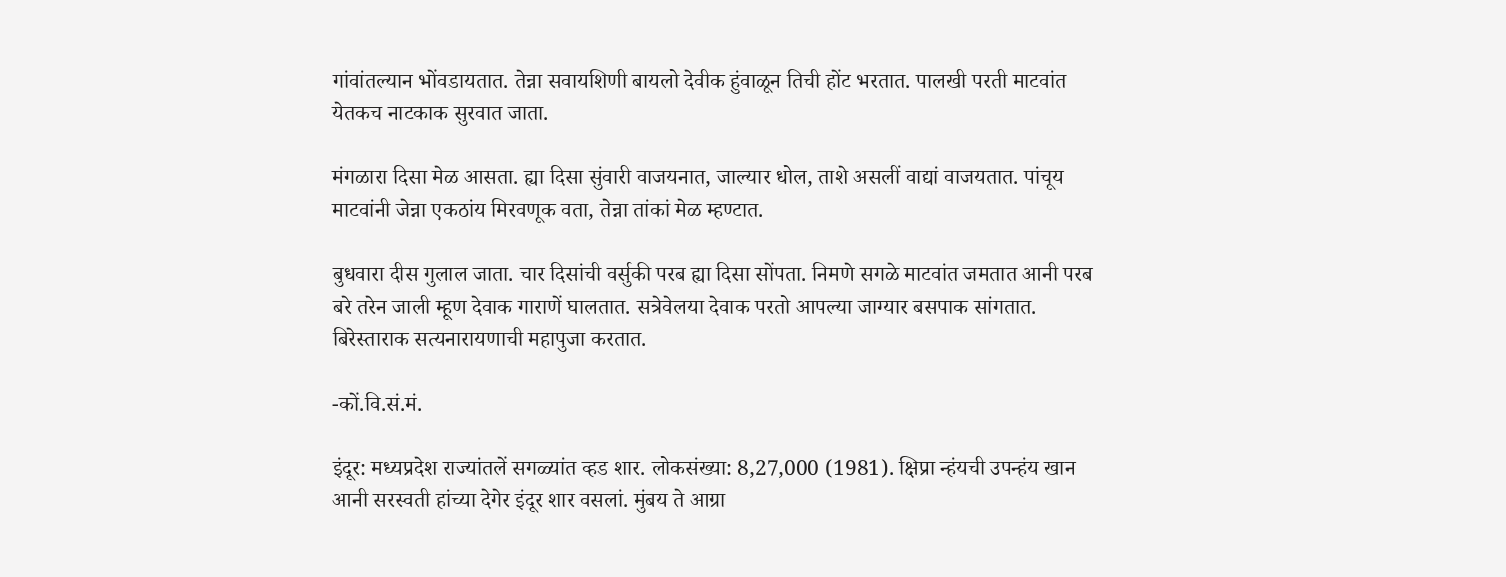गांवांतल्यान भोंवडायतात. तेन्ना सवायशिणी बायलो देवीक हुंवाळून तिची होंट भरतात. पालखी परती माटवांत येतकच नाटकाक सुरवात जाता.

मंगळारा दिसा मेळ आसता. ह्या दिसा सुंवारी वाजयनात, जाल्यार धोल, ताशे असलीं वाद्यां वाजयतात. पांचूय माटवांनी जेन्ना एकठांय मिरवणूक वता, तेन्ना तांकां मेळ म्हण्टात.

बुधवारा दीस गुलाल जाता. चार दिसांची वर्सुकी परब ह्या दिसा सोंपता. निमणे सगळे माटवांत जमतात आनी परब बरे तरेन जाली म्हूण देवाक गाराणें घालतात. सत्रेवेलया देवाक परतो आपल्या जाग्यार बसपाक सांगतात. बिरेस्ताराक सत्यनारायणाची महापुजा करतात.

-कों.वि.सं.मं.

इंदूर: मध्यप्रदेश राज्यांतलें सगळ्यांत व्हड शार. लोकसंख्या: 8,27,000 (1981). क्षिप्रा न्हंयची उपन्हंय खान आनी सरस्वती हांच्या देगेर इंदूर शार वसलां. मुंबय ते आग्रा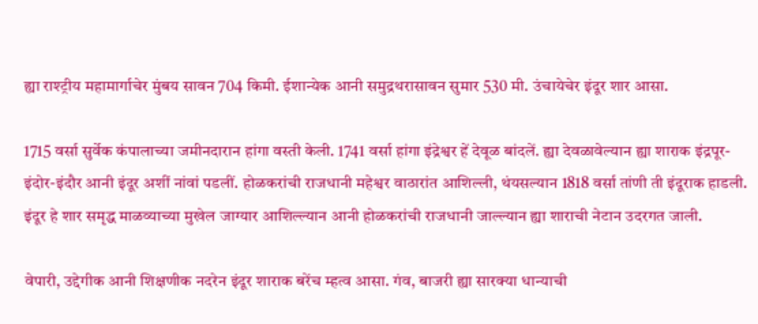ह्या राश्ट्रीय महामार्गाचेर मुंबय सावन 704 किमी. ईशान्येक आनी समुद्रथरासावन सुमार 530 मी. उंचायेचेर इंदूर शार आसा.

1715 वर्सा सुर्वेक कंपालाच्या जमीनदारान हांगा वस्ती केली. 1741 वर्सा हांगा इंद्रेश्वर हें देवूळ बांदलें. ह्या देवळावेल्यान ह्या शाराक इंद्रपूर- इंदोर-इंदौर आनी इंदूर अशीं नांवां पडलीं. होळकरांची राजधानी महेश्वर वाठारांत आशिल्ली, थंयसल्यान 1818 वर्सा तांणी ती इंदूराक हाडली. इंदूर हे शार समृद्ध माळव्याच्या मुखेल जाग्यार आशिल्ल्यान आनी होळकरांची राजधानी जाल्ल्यान ह्या शाराची नेटान उदरगत जाली.

वेपारी, उद्देगीक आनी शिक्षणीक नदरेन इंदूर शाराक बरेंच म्हत्व आसा. गंव, बाजरी ह्या सारक्या धान्याची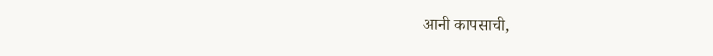आनी कापसाची,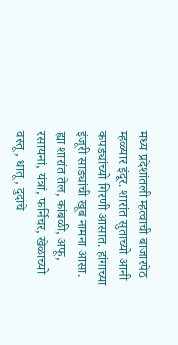मध्य प्रदेशांतली म्हत्वाची बाजारपेठ म्हळ्यार इंदूर. शारांत सुताच्यो आनी कपड्यांच्यो गिरणी आसात. हांगाच्या इंजूरी साड्यांची खूब नामना आसा. ह्या शारांत तेल, कांबळी, अफू, रसायनां, यंत्रां, फर्निचर, खेळाच्यो वस्तू, धातू, दुदाचे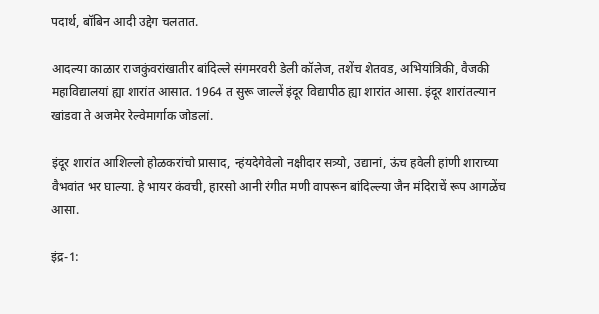पदार्थ, बॉबिन आदी उद्देग चलतात.

आदल्या काळार राजकुंवरांखातीर बांदिल्ले संगमरवरी डेली कॉलेज, तशेंच शेतवड, अभियांत्रिकी, वैजकी महाविद्यालयां ह्या शारांत आसात. 1964 त सुरू जाल्लें इंदूर विद्यापीठ ह्या शारांत आसा. इंदूर शारांतल्यान खांडवा ते अजमेर रेल्वेमार्गाक जोडलां.

इंदूर शारांत आशिल्लो होळकरांचो प्रासाद, न्हंयदेगेवेलो नक्षीदार सत्र्यो, उद्यानां, ऊंच हवेली हांणी शाराच्या वैभवांत भर घाल्या. हे भायर कंवची, हारसो आनी रंगीत मणी वापरून बांदिल्ल्या जैन मंदिराचें रूप आगळेंच आसा.

इंद्र-1: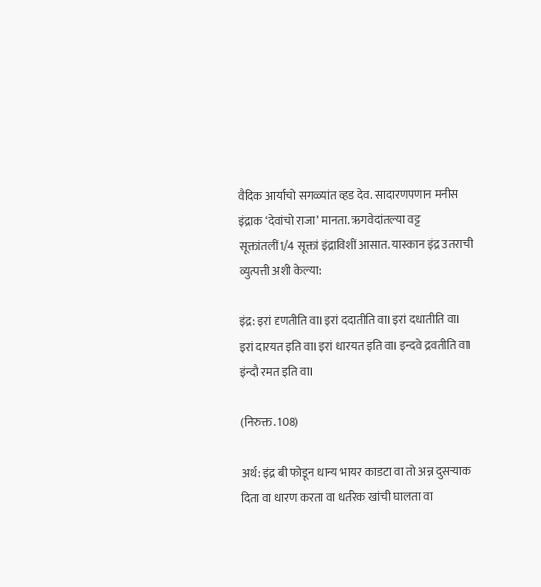वैदिक आर्याचो सगळ्यांत व्हड देव. सादारणपणान मनीस इंद्राक ‘देवांचो राजा’ मानता. ऋगवेदांतल्या वट्ट सूक्तांतलीं1/4 सूक्तां इंद्राविशीं आसात. यास्कान इंद्र उतराची व्युत्पत्ती अशी केल्या:

इंद्र: इरां दृणतीति वाI इरां ददातीति वाI इरां दधातीति वाI इरां दारयत इति वाI इरां धारयत इति वाI इन्दवे द्रवतीति वाI इंन्दौ रमत इति वाI

(निरुक्त. 108)

अर्थ: इंद्र बी फोडून धान्य भायर काडटा वा तो अन्न दुसऱ्याक दिता वा धारण करता वा धर्तरेक खांची घालता वा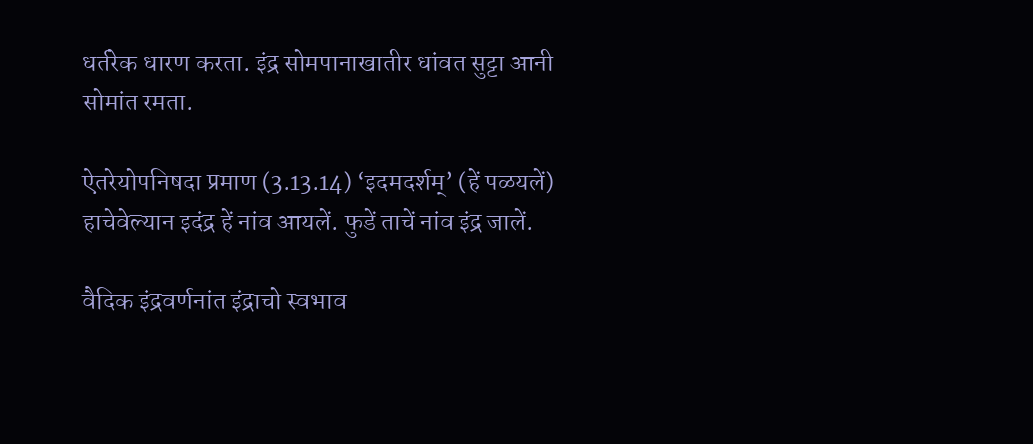धर्तरेक धारण करता. इंद्र सोमपानाखातीर धांवत सुट्टा आनी सोमांत रमता.

ऐतरेयोपनिषदा प्रमाण (3.13.14) ‘इदमदर्शम्’ (हें पळयलें) हाचेवेल्यान इदंद्र हें नांव आयलें. फुडें ताचें नांव इंद्र जालें.

वैदिक इंद्रवर्णनांत इंद्राचो स्वभाव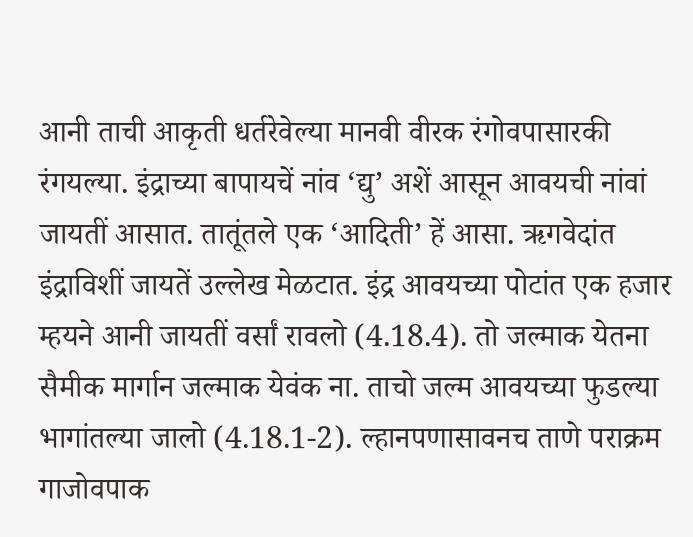आनी ताची आकृती धर्तरेवेल्या मानवी वीरक रंगोवपासारकी रंगयल्या. इंद्राच्या बापायचें नांव ‘द्यु’ अशें आसून आवयची नांवां जायतीं आसात. तातूंतले एक ‘आदिती’ हें आसा. ऋगवेदांत इंद्राविशीं जायतें उल्लेख मेळटात. इंद्र आवयच्या पोटांत एक हजार म्हयने आनी जायतीं वर्सां रावलो (4.18.4). तो जल्माक येतना सैमीक मार्गान जल्माक येवंक ना. ताचो जल्म आवयच्या फुडल्या भागांतल्या जालो (4.18.1-2). ल्हानपणासावनच ताणे पराक्रम गाजोवपाक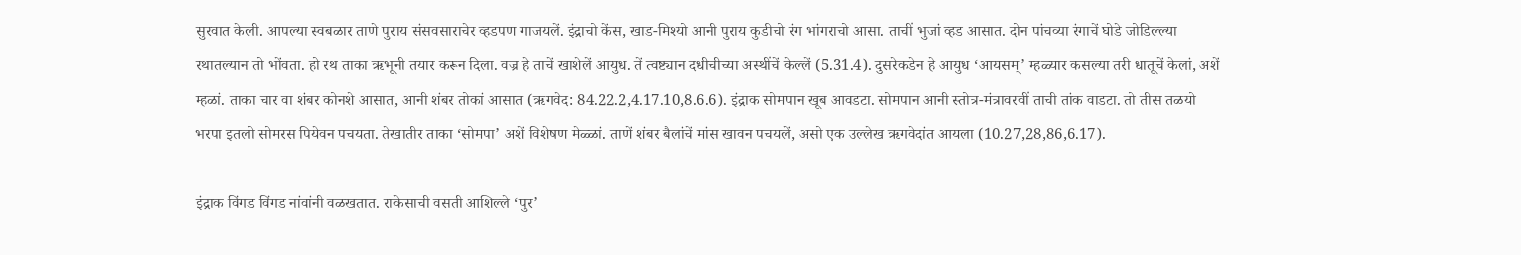सुरवात केली. आपल्या स्वबळार ताणे पुराय संसवसाराचेर व्हडपण गाजयलें. इंद्राचो केंस, खाड-मिश्यो आनी पुराय कुडीचो रंग भांगराचो आसा. ताचीं भुजां व्हड आसात. दोन पांचव्या रंगाचें घोडे जोडिल्ल्या रथातल्यान तो भोंवता. हो रथ ताका ऋभूनी तयार करून दिला. वज्र हे ताचें खाशेलें आयुध. तें त्वष्ट्यान दधीचीच्या अस्थींचें केल्लें (5.31.4). दुसरेकडेन हे आयुध ‘आयसम्’ म्हळ्यार कसल्या तरी धातूचें केलां, अशें म्हळां. ताका चार वा शंबर कोनशे आसात, आनी शंबर तोकां आसात (ऋगवेद: 84.22.2,4.17.10,8.6.6). इंद्राक सोमपान खूब आवडटा. सोमपान आनी स्तोत्र-मंत्रावरवीं ताची तांक वाडटा. तो तीस तळयो भरपा इतलो सोमरस पियेवन पचयता. तेखातीर ताका ‘सोमपा’ अशें विशेषण मेळ्ळां. ताणें शंबर बैलांचें मांस खावन पचयलें, असो एक उल्लेख ऋगवेदांत आयला (10.27,28,86,6.17).

इंद्राक विंगड विंगड नांवांनी वळखतात. राकेसाची वसती आशिल्ले ‘पुर’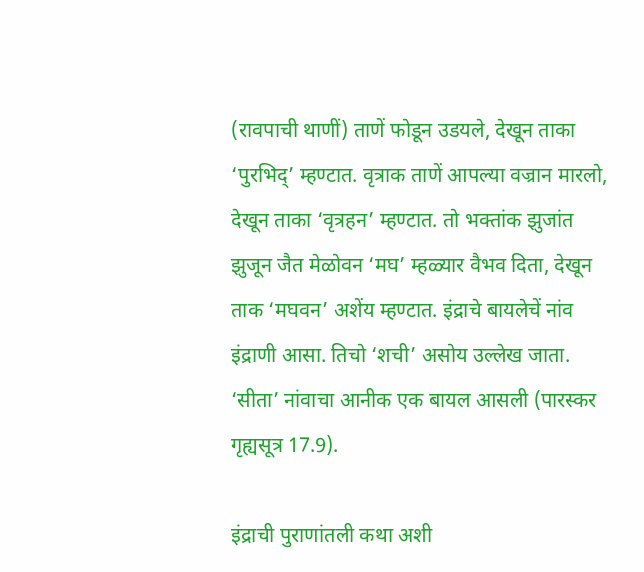(रावपाची थाणीं) ताणें फोडून उडयले, देखून ताका ‘पुरभिद्’ म्हण्टात. वृत्राक ताणें आपल्या वज्रान मारलो, देखून ताका ‘वृत्रहन’ म्हण्टात. तो भक्तांक झुजांत झुजून जैत मेळोवन ‘मघ’ म्हळ्यार वैभव दिता, देखून ताक ‘मघवन’ अशेंय म्हण्टात. इंद्राचे बायलेचें नांव इंद्राणी आसा. तिचो ‘शची’ असोय उल्लेख जाता. ‘सीता’ नांवाचा आनीक एक बायल आसली (पारस्कर गृह्यसूत्र 17.9).

इंद्राची पुराणांतली कथा अशी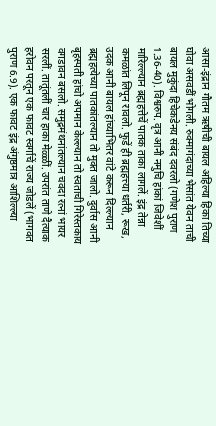आसा-इंद्रान गौतम ऋषीची बायल अहिल्या हिका तिच्या घोवा असवडीं भोगली. रुक्मागंदाच्या भेसांत येवन ताची बायल मुकुंदा हिचेकडेनय संबंद दवरलो (गणेश पुराण 1.36-40). विश्वरुप. वृत्र आनी नमुचि हांकां जिवेशीं मारिल्ल्यान ब्रह्महत्तेचें पातक ताका लागलें. इंद्र तेन्ना कमळांत लिपून रावलो. फुडें ही ब्रह्महत्त्या धर्तरी, रूख, उदक आनी बायल हांच्याभितर वांटे करून दिल्ल्यान ब्रह्महत्येच्या पातकांतल्यान तो मुक्त जालो. दुर्वास आनी बृहस्पती हांचो अपमान केल्ल्यान तो स्वताची गिरेस्तकाय वगडावन बसलो. समुद्रमंथनांतल्यान चवदा रत्नां भायर सरलीं. तातूंतलीं चार हाका मेळ्ळीं. उपरांत ताणे दैत्याक हरोवन परतून एक फावट स्वर्गाचें राज्य जोडलें (भागवत पुराण 6.9). एक फावट इंद्र अंगुष्ठमात्र आशिल्ल्या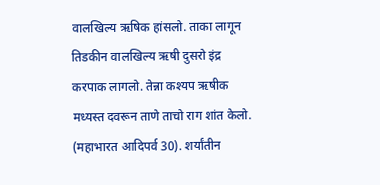वालखिल्य ऋषिक हांसलो. ताका लागून तिडकीन वालखिल्य ऋषी दुसरो इंद्र करपाक लागलो. तेन्ना कश्यप ऋषीक मध्यस्त दवरून ताणे ताचो राग शांत केलो. (महाभारत आदिपर्व 30). शर्यांतीन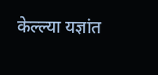केल्ल्या यज्ञांत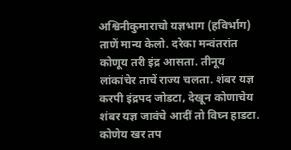अश्विनीकुमाराचो यज्ञभाग (हविर्भाग) ताणें मान्य केलो. दरेका मन्वंतरांत कोणूय तरी इंद्र आसता. तीनूय लांकांचेर ताचें राज्य चलता. शंबर यज्ञ करपी इंद्रपद जोडटा, देखून कोणाचेय शंबर यज्ञ जावंचे आदीं तो विघ्न हाडटा. कोणेय खर तप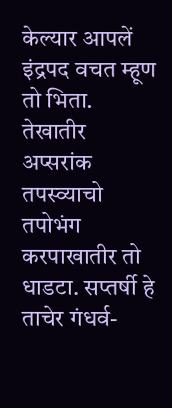केल्यार आपलें इंद्रपद वचत म्हूण तो भिता. तेखातीर अप्सरांक तपस्व्याचो तपोभंग करपाखातीर तो धाडटा. सप्तर्षी हे ताचेर गंधर्व-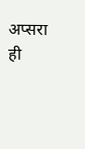अप्सरा ही